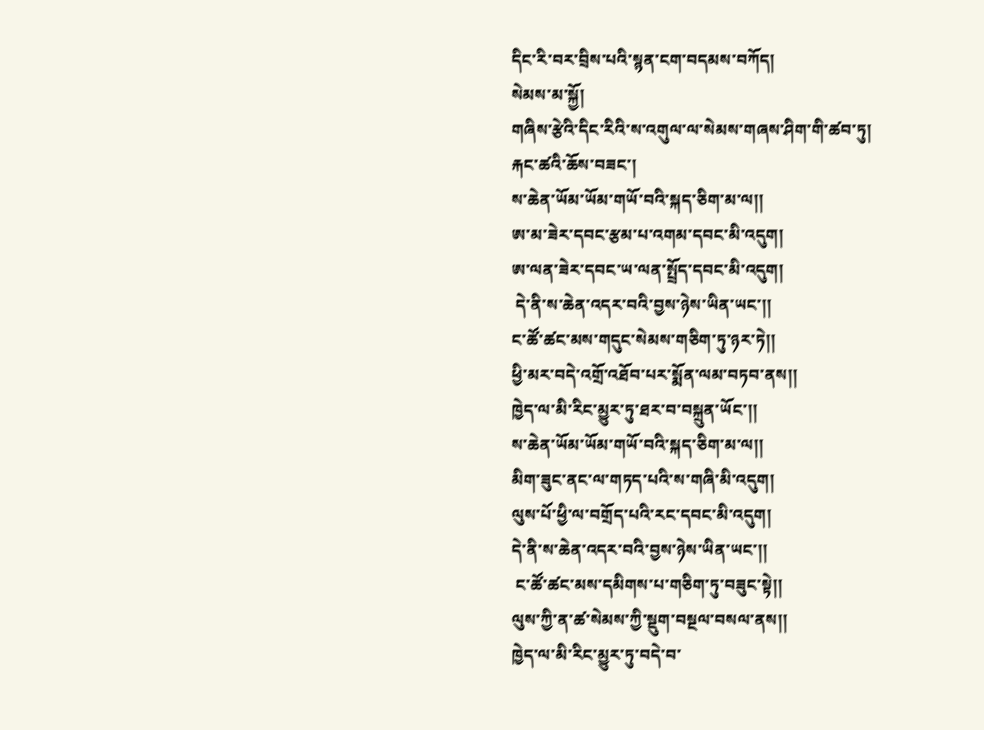དིང་རི་བར་བྲིས་པའི་སྙན་ངག་བདམས་བཀོད།
སེམས་མ་སྐྱོ།
གཞིས་རྩེའི་དིང་རིའི་ས་འགུལ་ལ་སེམས་གཞས་ཤིག་གི་ཚབ་ཏུ།
རྐང་ཚའི་ཆོས་བཟང་།
ས་ཆེན་ཡོམ་ཡོམ་གཡོ་བའི་སྐད་ཅིག་མ་ལ།།
ཨ་མ་ཟེར་དབང་རྩམ་པ་འགམ་དབང་མི་འདུག།
ཨ་ལན་ཟེར་དབང་ཡ་ལན་སྤྲོད་དབང་མི་འདུག།
 དེ་ནི་ས་ཆེན་འདར་བའི་བྱས་ཉེས་ཡིན་ཡང་།།
ང་ཚོ་ཚང་མས་གདུང་སེམས་གཅིག་ཏུ་ཉར་ཏེ།།
ཕྱི་མར་བདེ་འགྲོ་འཐོབ་པར་སྨོན་ལམ་བཏབ་ནས།།
ཁྱེད་ལ་མི་རིང་མྱུར་ཏུ་ཐར་བ་བསྐྲུན་ཡོང་།།
ས་ཆེན་ཡོམ་ཡོམ་གཡོ་བའི་སྐད་ཅིག་མ་ལ།།
མིག་ཟུང་ནང་ལ་གཏད་པའི་ས་གཞི་མི་འདུག།
ལུས་པོ་ཕྱི་ལ་བགྲོད་པའི་རང་དབང་མི་འདུག།
དེ་ནི་ས་ཆེན་འདར་བའི་བྱས་ཉེས་ཡིན་ཡང་།།
 ང་ཚོ་ཚང་མས་དམིགས་པ་གཅིག་ཏུ་བཟུང་སྟེ།།
ལུས་ཀྱི་ན་ཚ་སེམས་ཀྱི་སྡུག་བསྔལ་བསལ་ནས།།
ཁྱེད་ལ་མི་རིང་མྱུར་ཏུ་བདེ་བ་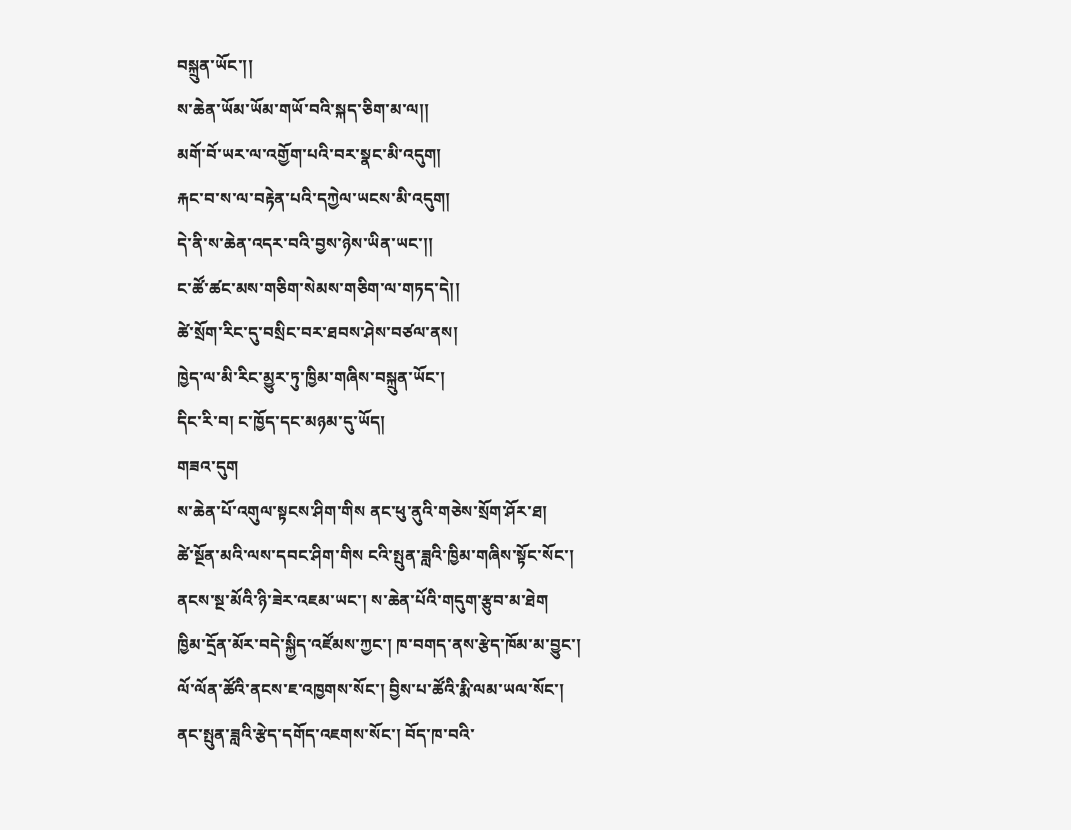བསྐྲུན་ཡོང་།།
ས་ཆེན་ཡོམ་ཡོམ་གཡོ་བའི་སྐད་ཅིག་མ་ལ།།
མགོ་བོ་ཡར་ལ་འགྱོག་པའི་བར་སྣང་མི་འདུག།
རྐང་བ་ས་ལ་བརྟེན་པའི་དཀྱེལ་ཡངས་མི་འདུག།
དེ་ནི་ས་ཆེན་འདར་བའི་བྱས་ཉེས་ཡིན་ཡང་།།
ང་ཚོ་ཚང་མས་གཅིག་སེམས་གཅིག་ལ་གཏད་དེ།།
ཚེ་སྲོག་རིང་དུ་བསྲིང་བར་ཐབས་ཤེས་བཙལ་ནས།
ཁྱེད་ལ་མི་རིང་མྱུར་ཏུ་ཁྱིམ་གཞིས་བསྐྲུན་ཡོང་།
དིང་རི་བ། ང་ཁྱོད་དང་མཉམ་དུ་ཡོད།
གཟའ་དུག
ས་ཆེན་པོ་འགུལ་སྟངས་ཤིག་གིས ནང་ཕུ་ནུའི་གཅེས་སྲོག་ཤོར་ཐ།
ཚེ་སྔོན་མའི་ལས་དབང་ཤིག་གིས ངའི་སྤུན་ཟླའི་ཁྱིམ་གཞིས་སྟོང་སོང་།
ནངས་སྔ་མོའི་ཉི་ཟེར་འཇམ་ཡང་། ས་ཆེན་པོའི་གདུག་རྩུབ་མ་ཐེག
ཁྱིམ་དྲོན་མོར་བདེ་སྐྱིད་འཛོམས་ཀྱང་། ཁ་བགད་ནས་རྩེད་ཁོམ་མ་བྱུང་།
ལོ་ལོན་ཚོའི་ནངས་ཇ་འཁྱགས་སོང་། བྱིས་པ་ཚོའི་རྨི་ལམ་ཡལ་སོང་།
ནང་སྤུན་ཟླའི་རྩེད་དགོད་འཇགས་སོང་། བོད་ཁ་བའི་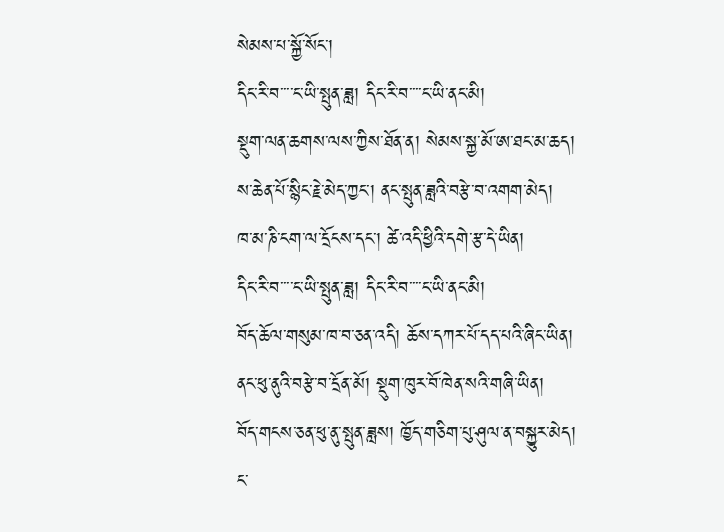སེམས་པ་སྐྱོ་སོང་།
དིང་རི་བ་་་་ང་ཡི་སྤུན་ཟླ། དིང་རི་བ་་་་ང་ཡི་ནང་མི།
སྡུག་ལན་ཆགས་ལས་ཀྱིས་ཐོན་ན། སེམས་སྐྱ་མོ་ཨ་ཐང་མ་ཆད།
ས་ཆེན་པོ་སྙིང་རྗེ་མེད་ཀྱང་། ནང་སྤུན་ཟླའི་བརྩེ་བ་འགག་མེད།
ཁ་མ་ཎི་ངག་ལ་དྲོངས་དང་། ཚེ་འདི་ཕྱིའི་དགེ་རྩ་དེ་ཡིན།
དིང་རི་བ་་་་ང་ཡི་སྤུན་ཟླ། དིང་རི་བ་་་་ང་ཡི་ནང་མི།
བོད་ཆོལ་གསུམ་ཁ་བ་ཅན་འདི། ཆོས་དཀར་པོ་དད་པའི་ཞིང་ཡིན།
ནང་ཕུ་ནུའི་བརྩེ་བ་དྲོན་མོ། སྡུག་ཁུར་བོ་ཁེན་སའི་གཞི་ཡིན།
བོད་གངས་ཅན་ཕུ་ནུ་སྤུན་ཟླས། ཁྱོད་གཅིག་པུ་ཤུལ་ན་བསྐྱུར་མེད།
ང་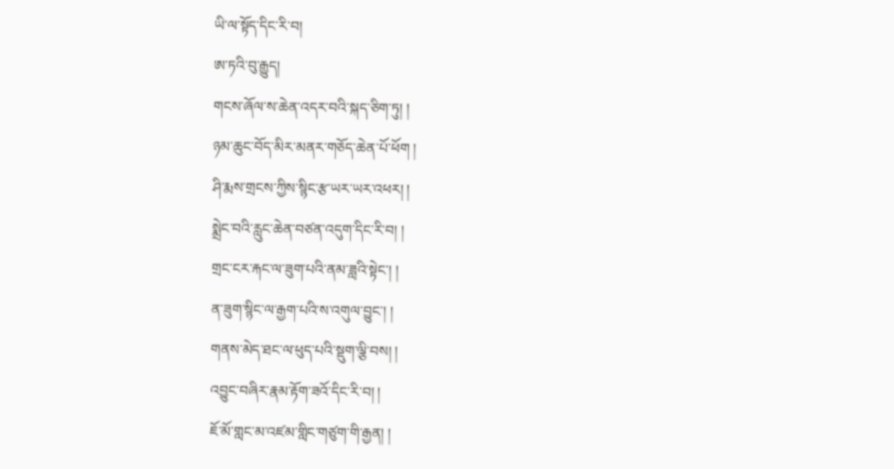ཡི་ལ་སྟོད་དིང་རི་བ།
ཨ་ཏའི་བུ་རྒྱུད།
གངས་ཞོལ་ས་ཆེན་འདར་བའི་སྐད་ཅིག་ཏུ། །
ཉམ་ཆུང་བོད་མིར་མནར་གཅོད་ཆེན་པོ་ཕོག །
ཤི་རྨས་གྲངས་ཀྱིས་སྙིང་རྩ་ཡར་ཡར་འཕར། །
སྨྲེང་བའི་རླུང་ཆེན་བཙན་འདུག་དིང་རི་བ། །
གྲང་ངར་རྐང་ལ་ཟུག་པའི་ནམ་ཟླའི་སྟེང་། །
ན་ཟུག་སྙིང་ལ་རྒྱག་པའི་ས་འགུལ་བྱུང་། །
གནས་མེད་ཐང་ལ་ཕུད་པའི་སྡུག་ལྕི་བས། །
འབྱུང་བཞིར་རྣམ་རྟོག་ཟའོ་དིང་རི་བ། །
ཇོ་མོ་གླང་མ་འཛམ་གླིང་གཙུག་གི་རྒྱན། །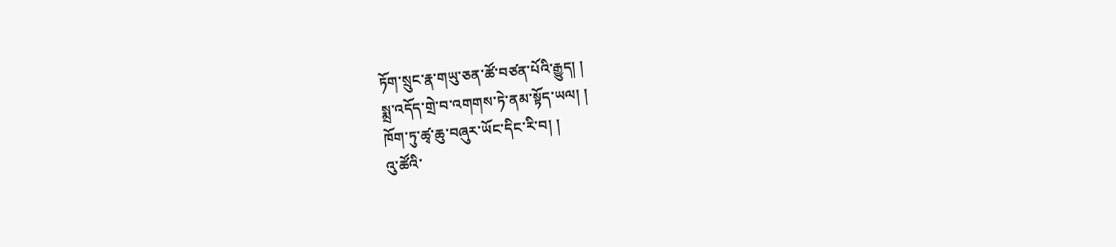ཏོག་སྲུང་རྣ་གཡུ་ཅན་ཚོ་བཙན་པོའི་རྒྱུད། །
སྨྲ་འདོད་གྲེ་བ་འགགས་ཏེ་ནམ་སྟོད་ཡལ། །
ཁོག་ཏུ་ཚྭ་ཆུ་བཞུར་ཡོང་དིང་རི་བ། །
འུ་ཚོའི་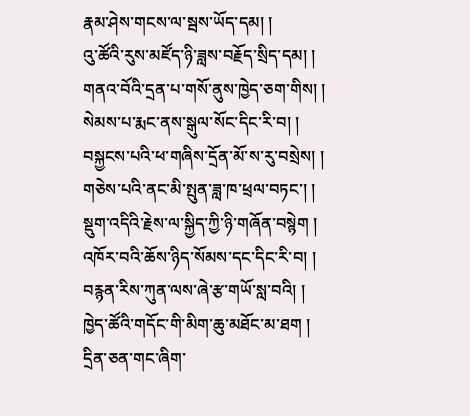རྣམ་ཤེས་གངས་ལ་སྦས་ཡོད་དམ། །
འུ་ཚོའི་རུས་མཛོད་ཉི་ཟླས་བརྗོད་སྲིད་དམ། །
གནའ་བོའི་དྲན་པ་གསོ་ནུས་ཁྱེད་ཅག་གིས། །
སེམས་པ་རྨང་ནས་སྒུལ་སོང་དིང་རི་བ། །
བསྐྱངས་པའི་ཕ་གཞིས་དྲོན་མོ་ས་རུ་བསྲེས། །
གཅེས་པའི་ནང་མི་སྤུན་ཟླ་ཁ་ཕྲལ་བཏང་། །
སྡུག་འདིའི་རྗེས་ལ་སྐྱིད་ཀྱི་ཉི་གཞོན་བསྙེག །
འཁོར་བའི་ཆོས་ཉིད་སོམས་དང་དིང་རི་བ། །
བརྙན་རིས་ཀུན་ལས་ཞེ་རྩ་གཡོ་སླ་བའི། །
ཁྱེད་ཚོའི་གདོང་གི་མིག་ཆུ་མཐོང་མ་ཐག །
དྲིན་ཅན་གང་ཞིག་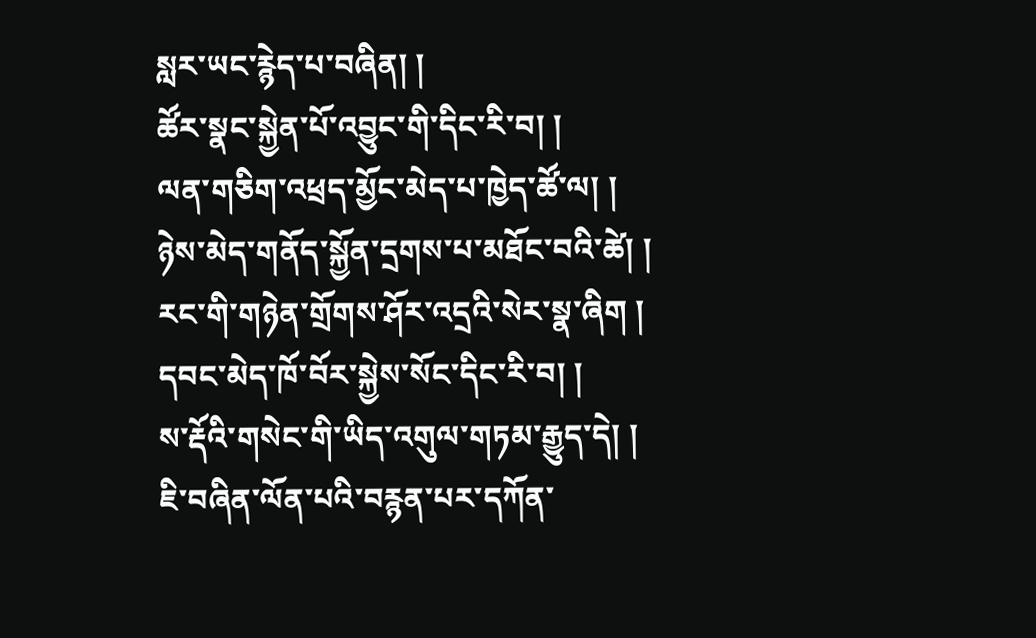སླར་ཡང་རྙེད་པ་བཞིན། །
ཚོར་སྣང་སྐྱེན་པོ་འབྱུང་གི་དིང་རི་བ། །
ལན་གཅིག་འཕྲད་མྱོང་མེད་པ་ཁྱེད་ཚོ་ལ། །
ཉེས་མེད་གནོད་སྐྱོན་དྲགས་པ་མཐོང་བའི་ཚེ། །
རང་གི་གཉེན་གྲོགས་ཤོར་འདྲའི་སེར་སྣ་ཞིག །
དབང་མེད་ཁོ་བོར་སྐྱེས་སོང་དིང་རི་བ། །
ས་རྡོའི་གསེང་གི་ཡིད་འགུལ་གཏམ་རྒྱུད་དེ། །
ཇི་བཞིན་ལོན་པའི་བརྙན་པར་དཀོན་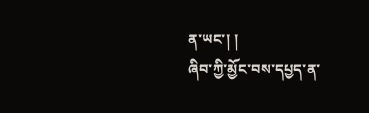ན་ཡང་། །
ཞིབ་ཀྱི་མྱོང་བས་དཔྱད་ན་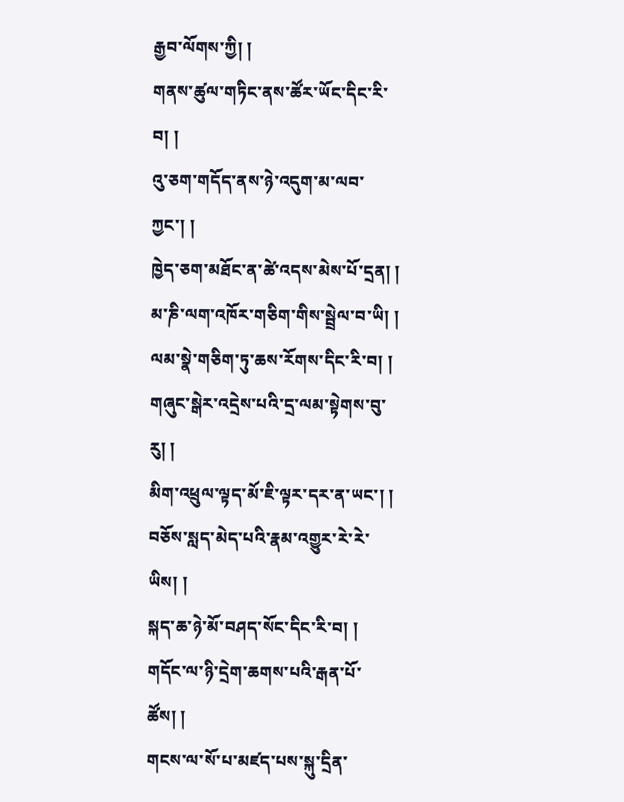རྒྱབ་ལོགས་ཀྱི། །
གནས་ཚུལ་གཏིང་ནས་ཚོར་ཡོང་དིང་རི་བ། །
འུ་ཅག་གདོད་ནས་ཉེ་འདུག་མ་ལབ་ཀྱང་། །
ཁྱེད་ཅག་མཐོང་ན་ཚེ་འདས་མེས་པོ་དྲན། །
མ་ཎི་ལག་འཁོར་གཅིག་གིས་སྦྲེལ་བ་ཡི། །
ལམ་སྣེ་གཅིག་ཏུ་ཆས་རོགས་དིང་རི་བ། །
གཞུང་སྒེར་འདྲེས་པའི་དྲ་ལམ་སྟེགས་བུ་རུ། །
མིག་འཕྲུལ་ལྟད་མོ་ཇི་ལྟར་དར་ན་ཡང་། །
བཅོས་སླད་མེད་པའི་རྣམ་འགྱུར་རེ་རེ་ཡིས། །
སྐད་ཆ་ཉེ་མོ་བཤད་སོང་དིང་རི་བ། །
གདོང་ལ་ཉི་དྲེག་ཆགས་པའི་རྒན་པོ་ཚོས། །
གངས་ལ་སོ་པ་མཛད་པས་སྐུ་དྲིན་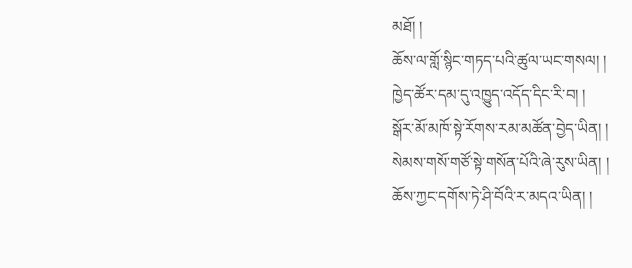མཐོ། །
ཆོས་ལ་གློ་སྙིང་གཏད་པའི་ཚུལ་ཡང་གསལ། །
ཁྱེད་ཚོར་དམ་དུ་འཁྱུད་འདོད་དིང་རི་བ། །
སྒོར་མོ་མཁོ་སྟེ་རོགས་རམ་མཚོན་བྱེད་ཡིན། །
སེམས་གསོ་གཙོ་སྟེ་གསོན་པོའི་ཞེ་རུས་ཡིན། །
ཆོས་ཀྱང་དགོས་ཏེ་ཤི་བོའི་ར་མདའ་ཡིན། །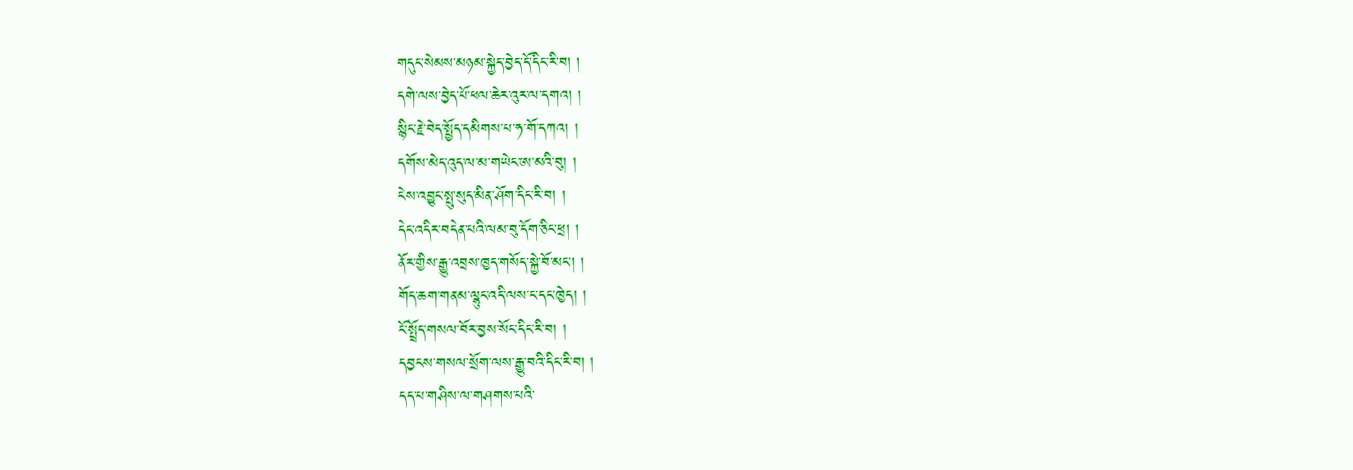གདུང་སེམས་མཉམ་སྐྱེད་བྱེད་དོ་དིང་རི་བ། །
དགེ་ལས་བྱེད་པོ་ཕལ་ཆེར་འུར་ལ་དགའ། །
སྙིང་རྗེ་བེད་སྤྱོད་དམིགས་པ་ཧ་གོ་དཀའ། །
དགོས་མེད་འུད་ལ་མ་གཡེང་ཨ་མའི་བུ། །
ངེས་འབྱུང་སྤུ་སུད་མིན་ཤོག་དིང་རི་བ། །
དེང་འདིར་བདེན་པའི་ལམ་བུ་དོག་ཅིང་ཕྲ། །
ནོར་གྱིས་རྒྱུ་འབྲས་ཁྱད་གསོད་སྐྱེ་བོ་མང་། །
གོད་ཆག་གནམ་ལྷུང་འདི་ལས་ང་དང་ཁྱེད། །
ངོ་སྤྲོད་གསལ་བོར་བྱས་སོང་དིང་རི་བ། །
དབྱངས་གསལ་སྲོག་ལས་རྒྱུ་བའི་དིང་རི་བ། །
དད་པ་གཤིས་ལ་གཤགས་པའི་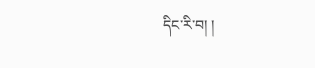དིང་རི་བ། །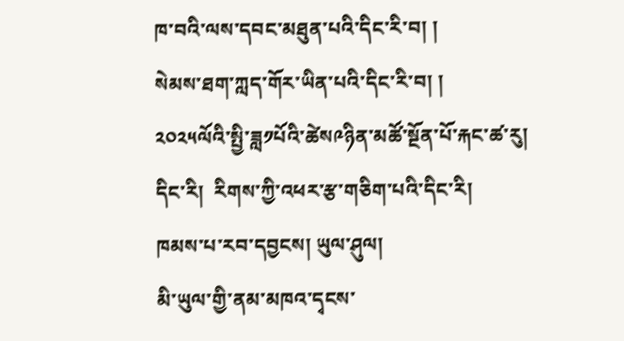ཁ་བའི་ལས་དབང་མཐུན་པའི་དིང་རི་བ། །
སེམས་ཐག་ཀླད་གོར་ཡིན་པའི་དིང་རི་བ། །
༢༠༢༥ལོའི་སྤྱི་ཟླ༡པོའི་ཚེས༩ཉིན་མཚོ་སྔོན་པོ་རྐང་ཚ་རུ།
དིང་རི།  རིགས་ཀྱི་འཕར་རྩ་གཅིག་པའི་དིང་རི།
ཁམས་པ་རབ་དབྱངས། ཡུལ་ཤུལ།
མི་ཡུལ་གྱི་ནམ་མཁའ་དྭངས་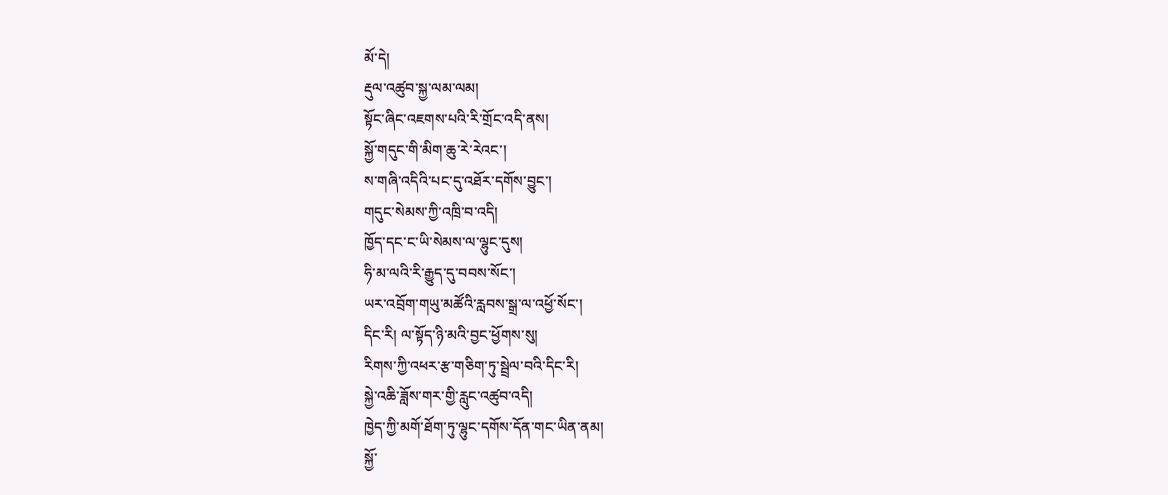མོ་དེ།
རྡུལ་འཚུབ་སྐྱ་ལམ་ལམ།
སྟོང་ཞིང་འཇགས་པའི་རི་གྲོང་འདི་ནས།
སྐྱོ་གདུང་གི་མིག་ཆུ་རེ་རེའང་།
ས་གཞི་འདིའི་པང་དུ་འཐོར་དགོས་བྱུང་།
གདུང་སེམས་ཀྱི་འཁྲི་བ་འདི།
ཁྱོད་དང་ང་ཡི་སེམས་ལ་ལྷུང་དུས།
ཧི་མ་ལའི་རི་རྒྱུད་དུ་བབས་སོང་།
ཡར་འབྲོག་གཡུ་མཚོའི་རླབས་སྒྲ་ལ་འཕྱོ་སོང་།
དིང་རི། ལ་སྟོད་ཉི་མའི་བྱང་ཕྱོགས་སུ།
རིགས་ཀྱི་འཕར་རྩ་གཅིག་ཏུ་སྦྲེལ་བའི་དིང་རི།
སྐྱེ་འཆི་ཟློས་གར་གྱི་རླུང་འཚུབ་འདི།
ཁྱེད་ཀྱི་མགོ་ཐོག་ཏུ་ལྷུང་དགོས་དོན་གང་ཡིན་ནམ།
སྐྱོ་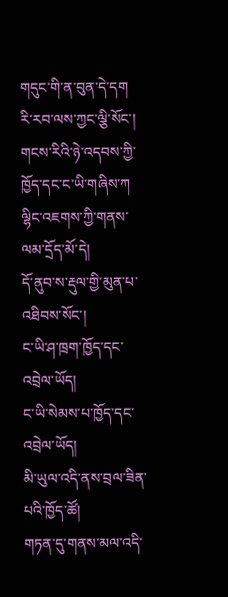གདུང་གི་ན་བུན་དེ་དག
རི་རབ་ལས་ཀྱང་ལྕི་སོང་།
གངས་རིའི་ཉེ་འདབས་ཀྱི་ཁྱོད་དང་ང་ཡི་གཞིས་ཀ
ལྷིང་འཇགས་ཀྱི་གནས་ལམ་དྲོད་མོ་དེ།
དོ་ནུབ་ས་རྡུལ་གྱི་མུན་པ་འཐིབས་སོང་།
ང་ཡི་ཤ་ཁྲག་ཁྱོད་དང་འབྲེལ་ཡོད།
ང་ཡི་སེམས་པ་ཁྱོད་དང་འབྲེལ་ཡོད།
མི་ཡུལ་འདི་ནས་བྲལ་ཟིན་པའི་ཁྱོད་ཚོ།
གཏན་དུ་གནས་མལ་འདི་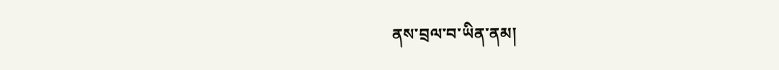ནས་བྲལ་བ་ཡིན་ནམ།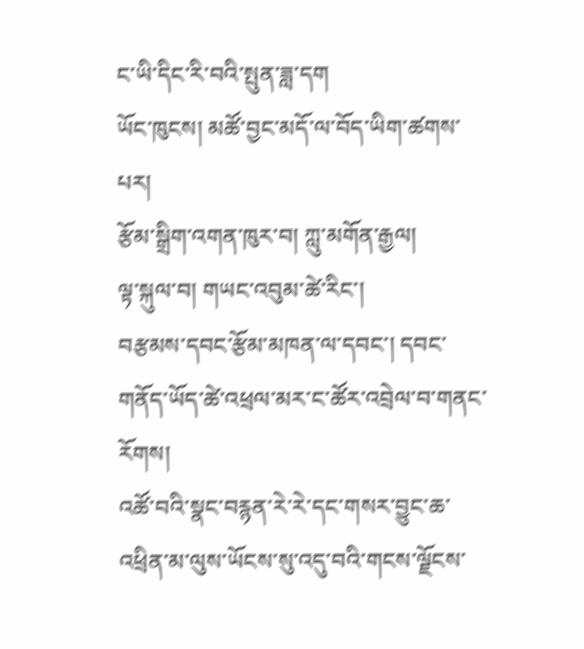ང་ཡི་དིང་རི་བའི་སྤུན་ཟླ་དག
ཡོང་ཁུངས། མཚོ་བྱང་མདོ་ལ་བོད་ཡིག་ཚགས་པར།
རྩོམ་སྒྲིག་འགན་ཁུར་བ། ཀླུ་མགོན་རྒྱལ།
ལྟ་སྐུལ་བ། གཡང་འབུམ་ཚེ་རིང་།
བརྩམས་དབང་རྩོམ་མཁན་ལ་དབང་། དབང་གནོད་ཡོད་ཚེ་འཕྲལ་མར་ང་ཚོར་འབྲེལ་བ་གནང་རོགས།
འཚོ་བའི་སྣང་བརྙན་རེ་རེ་དང་གསར་བྱུང་ཆ་འཕྲིན་མ་ལུས་ཡོངས་སུ་འདུ་བའི་གངས་ལྗོངས་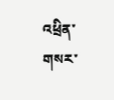འཕྲིན་གསར་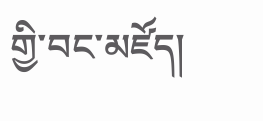གྱི་བང་མཛོད།